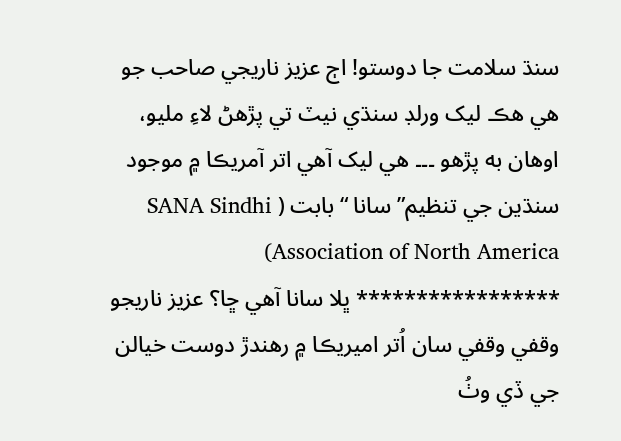سنڌ سلامت جا دوستو! اڄ عزيز ناريجي صاحب جو هي هڪ ليک ورلڊ سنڌي نيٽ تي پڙهڻ لاءِ مليو، اوهان به پڙهو ۔۔۔ هي ليک آهي اتر آمريڪا ۾ موجود سنڌين جي تنظيم” سانا “ بابت ( SANA Sindhi Association of North America) ***************** ڀلا سانا آھي ڇا؟ عزيز ناريجو وقفي وقفي سان اُتر اميريڪا ۾ رھندڙ دوست خيالن جي ڏي وٺُ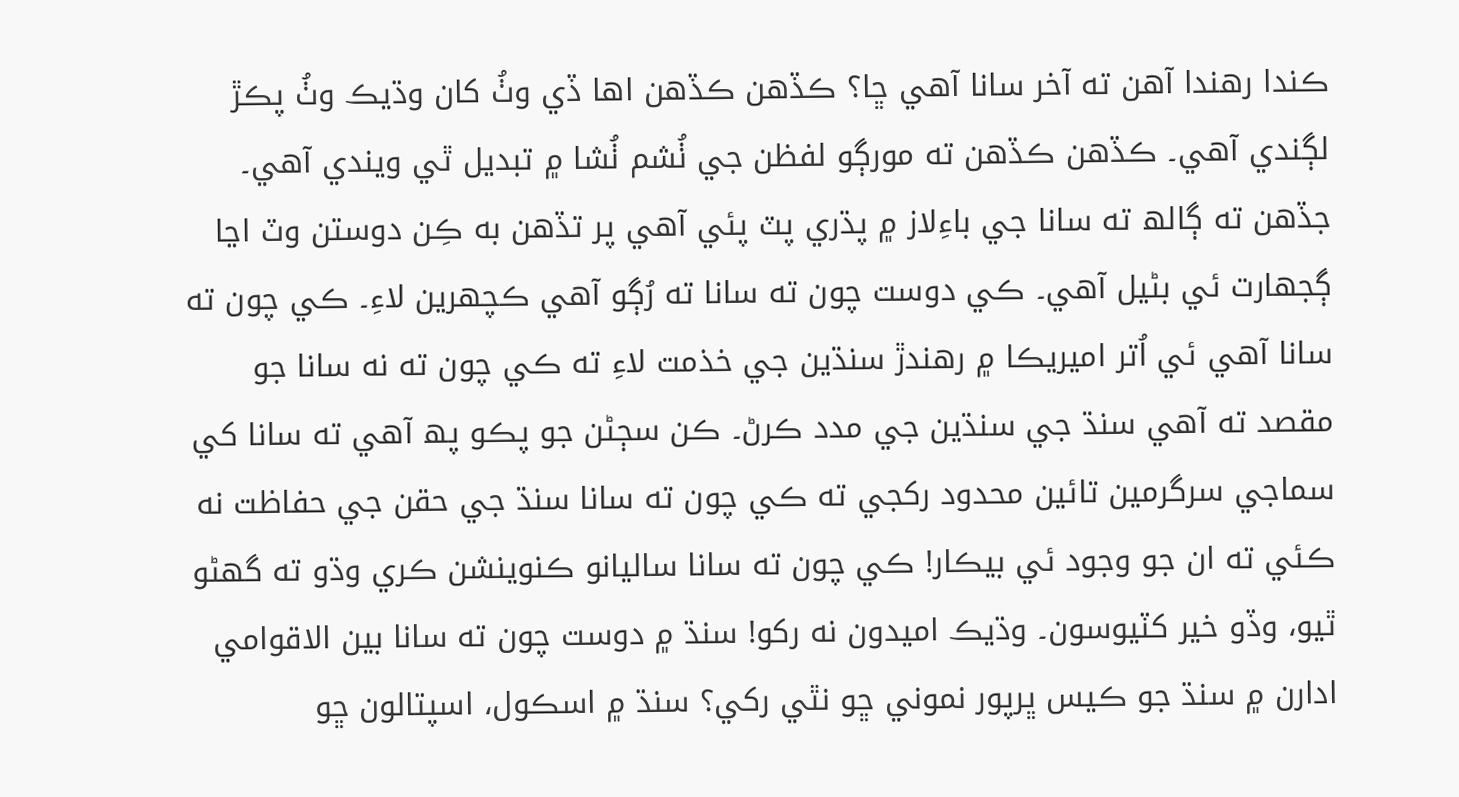ڪندا رھندا آھن ته آخر سانا آھي ڇا؟ ڪڏھن ڪڏھن اھا ڏي وٺُ کان وڌيڪ وٺُ پڪڙ لڳندي آھي۔ ڪڏھن ڪڏھن ته مورڳو لفظن جي ٺُشم ٺُشا ۾ تبديل ٿي ويندي آھي۔ جڏھن ته ڳالھ ته سانا جي باءِلاز ۾ پڌري پٽ پئي آھي پر تڏھن به ڪِن دوستن وٽ اڃا ڳجھارت ئي بڻيل آھي۔ ڪي دوست چون ته سانا ته رُڳو آھي ڪچھرين لاءِ۔ ڪي چون ته سانا آھي ئي اُتر اميريڪا ۾ رھندڙ سنڌين جي خذمت لاءِ ته ڪي چون ته نه سانا جو مقصد ته آھي سنڌ جي سنڌين جي مدد ڪرڻ۔ ڪن سڄڻن جو پڪو پھ آھي ته سانا کي سماجي سرگرمين تائين محدود رکجي ته ڪي چون ته سانا سنڌ جي حقن جي حفاظت نه ڪئي ته ان جو وجود ئي بيڪار! ڪي چون ته سانا ساليانو ڪنوينشن ڪري وڌو ته گھڻو ٿيو، وڏو خير کٽيوسون۔ وڌيڪ اميدون نه رکو! سنڌ ۾ دوست چون ته سانا بين الاقوامي ادارن ۾ سنڌ جو ڪيس ڀرپور نموني ڇو نٿي رکي؟ سنڌ ۾ اسڪول، اسپتالون ڇو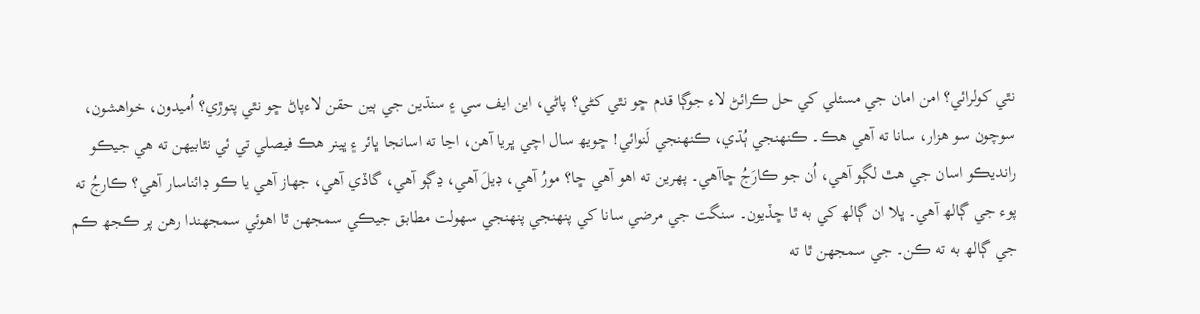نٿي کولرائي؟ امن امان جي مسئلي کي حل ڪرائڻ لاء جوڳا قدم ڇو نٿي کڻي؟ پاڻي، اين ايف سي ۽ سنڌين جي ٻين حقن لاءپاڻ ڇو نٿي پتوڙي؟ اُميدون، خواهشون، سوچون سو هزار، سانا ته آهي هڪ۔ ڪنهنجي ٻُڌي، ڪنهنجي لَنوائي! ڇويھ سال اچي ڀريا آھن، اڃا ته اسانجا ڀائر ۽ ڀينر هڪ فيصلي تي ئي نٿابيهن ته هي جيڪو رانديڪو اسان جي ھٿ لڳو آھي، اُن جو ڪارَجُ ڇاآھي۔ پھرين ته اھو آھي ڇا؟ مورُ آھي، ڊيلَ آھي، ڍڳو آھي، گاڏي آھي، جھاز آھي يا ڪو ڊائناسار آھي؟ ڪارجُ ته پوء جي ڳالھ آھي۔ ڀلا ان ڳالھ کي به ٿا ڇڏيون۔ سنگت جي مرضي سانا کي پنھنجي پنهنجي سھولت مطابق جيڪي سمجهن ٿا اھوئي سمجهندا رھن پر ڪجھ ڪم جي ڳالھ به ته ڪن۔ جي سمجهن ٿا ته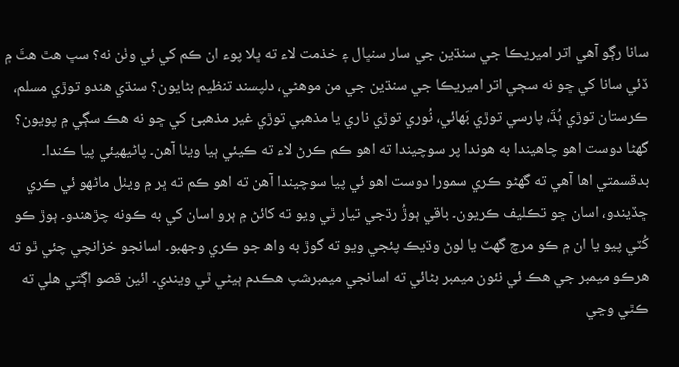سانا رڳو آھي اتر اميريڪا جي سنڌين جي سار سنڀال ۽ خذمت لاء ته ڀلا پوء ان ڪم کي ئي وٺن نه؟ سڀ ھٿ ھٿَ ۾ ڏئي سانا کي ڇو نه سڄي اتر اميريڪا جي سنڌين جي من موهڻي، دلپسند تنظيم بڻايون؟ سنڌي ھندو توڙي مسلم، ڪرستان توڙي ٻُڌَ، پارسي توڙي بَهائي، نُوري توڙي ناري يا مذھبي توڙي غير مذھبئ کي ڇو نه ھڪ سڳي ۾ پويون؟ گھڻا دوست اهو چاھيندا به ھوندا پر سوچيندا ته اھو ڪم ڪرڻ لاء ته ڪيئي ٻيا ويٺا آھن۔ پاڻيھيئي پيا ڪندا۔ بدقسمتي اھا آھي ته گھڻو ڪري سمورا دوست اھو ئي پيا سوچيندا آھن ته اهو ڪم ته ڀر ۾ ويٺل ماڻھو ئي ڪري ڇڏيندو، اسان ڇو تڪليف ڪريون۔ باقي ٻوڙُ رڌجي تيار ٿي ويو ته کائڻ ۾ ٻرو اسان کي به ڪونه چڙھندو۔ ٻوڙ ڪو کُٽي پيو يا ان ۾ ڪو مرچ گهٽ يا لوڻ وڌيڪ پئجي ويو ته گوڙ به واھ جو ڪري وجهبو۔ اسانجو خزانچي چئي ٿو ته ھرڪو ميمبر جي هڪ ئي نئون ميمبر بڻائي ته اسانجي ميمبرشپ ھڪدم ٻيڻي ٿي ويندي۔ ائين قصو اڳتي ھلي ته ڪٿي وڃي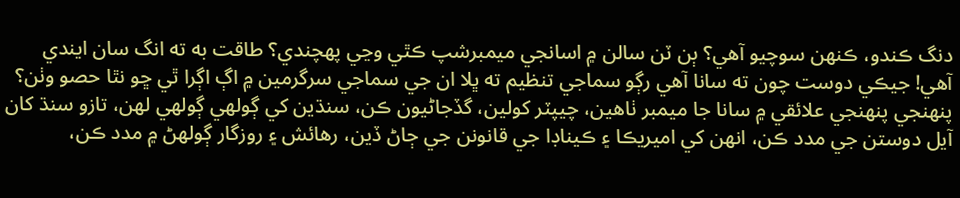دنگ ڪندو، ڪنھن سوچيو آھي؟ ٻن ٽن سالن ۾ اسانجي ميمبرشپ ڪٿي وڃي پھچندي؟ طاقت به ته انگ سان ايندي آھي! جيڪي دوست چون ته سانا آھي رڳو سماجي تنظيم ته ڀلا ان جي سماجي سرگرمين ۾ اڳ اڳرا ٿي ڇو نٿا حصو وٺن؟ پنھنجي پنھنجي علائقي ۾ سانا جا ميمبر ٺاھين، چيپٽر کولين، گڏجاڻيون ڪن، سنڌين کي ڳولھي ڳولھي لھن، تازو سنڌ کان آيل دوستن جي مدد ڪن، انھن کي اميريڪا ۽ ڪيناڊا جي قانونن جي ڄاڻ ڏين، رھائش ۽ روزگار ڳولھڻ ۾ مدد ڪن،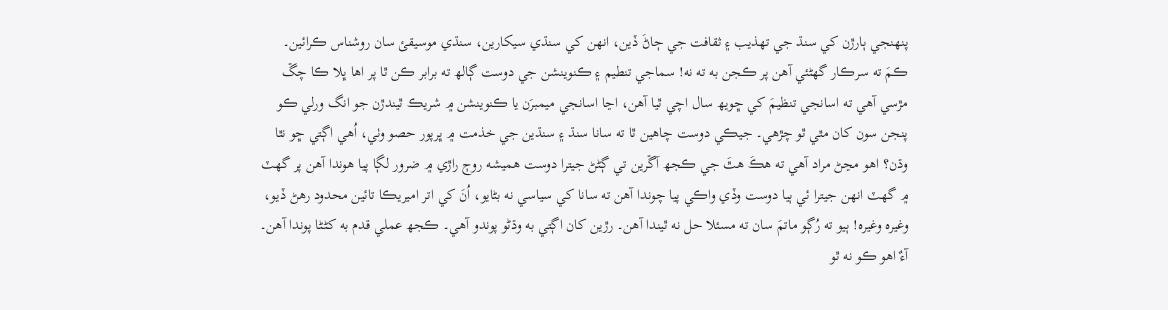پنهنجي ٻارڙن کي سنڌ جي تهذيب ۽ ثقافت جي ڄاڻَ ڏين، انهن کي سنڌي سيکارين، سنڌي موسيقئ سان روشناس ڪرائين۔ ڪمَ ته سرڪار گهڻئي آهن پر ڪجن به ته نه! سماجي تنطيم ۽ ڪنوينشن جي دوست ڳالھ ته برابر ڪن ٿا پر اها ڀلا ڪا چڱ مڙسي آهي ته اسانجي تنظيمَ کي ڇويھ سال اچي ٿيا آھن، اڃا اسانجي ميمبرَن يا ڪنوينشن ۾ شريڪ ٿيندڙن جو انگ ورلي ڪو پنجن سون کان مٿي ٿو چڙهي۔ جيڪي دوست چاھين ٿا ته سانا سنڌ ۽ سنڌين جي خذمت ۾ ڀرپور حصو وٺي، اُهي اڳتي ڇو نٿا وڌن؟ اھو مڃڻ مراد آهي ته هڪَ هٿَ جي ڪجھ آڱرين تي ڳڻڻ جيترا دوست ھميشه روڄ راڙي ۾ ضرور لڳا پيا هوندا آھن پر گهٽ ۾ گهٽ انهن جيترا ئي ٻيا دوست وڏي واڪي پيا چوندا آهن ته سانا کي سياسي نه بڻايو، اُنَ کي اتر اميريڪا تائين محدود رھڻ ڏيو، وغيره وغيره! ٻيو ته رُڳو ماتمَ سان ته مسئلا حل نه ٿيندا آهن۔ رڙين کان اڳتي به وڌڻو پوندو آهي۔ ڪجھ عملي قدم به کڻڻا پوندا آھن۔ آءٌ اهو ڪو نه ٿو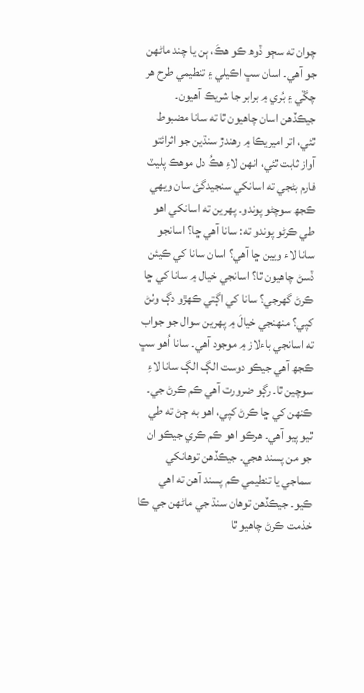چوان ته سڄو ڏوھ ڪو هڪَ، ٻن يا چند ماڻهن جو آهي۔ اسان سڀ اڪيلي ۽ تنطيمي طرح هر چڱي ۽ بُري ۾ برابر جا شريڪ آھيون۔ جيڪڏهن اسان چاهيون ٿا ته سانا مضبوط ٿئي، اتر اميريڪا ۾ رھندڙ سنڌين جو اثرائتو آواز ثابت ٿئي، انهن لاءِ هڪُ دل موهڪ پليٽ فارم بڻجي ته اسانکي سنجيدگئ سان ويهي ڪجھ سوچڻو پوندو۔ پهرين ته اسانکي اهو طي ڪرڻو پوندو ته: سانا آهي ڇا؟ اسانجو سانا لاء ويين ڇا آهي؟ اسان سانا کي ڪيئن ڏسڻ چاهيون ٿا؟ اسانجي خيال ۾ سانا کي ڇا ڪرڻ گهرجي؟ سانا کي اڳتي ڪهڙو دڳ وٺڻ کپي؟ منهنجي خيالَ ۾ پهرين سوال جو جواب ته اسانجي باءلاز ۾ موجود آهي۔ سانا اُهو سڀ ڪجھ آھي جيڪو دوست الڳ الڳ سانا لاءِ سوچين ٿا۔ رڳو ضرورت آهي ڪم ڪرڻ جي۔ ڪنهن کي ڇا ڪرڻ کپي، اهو به ڄڻ ته طي ٿيو پيو آھي۔ ھرڪو اهو ڪم ڪري جيڪو ان جو من پسند هجي۔ جيڪڏهن توهانکي سماجي يا تنطيمي ڪم پسند آهن ته اهي ڪيو۔ جيڪڏهن توهان سنڌ جي ماڻهن جي ڪا خذمت ڪرڻ چاهيو ٿا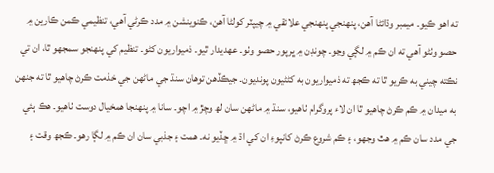ته اهو ڪيو۔ ميمبر وڌائڻا آھن، پنهنجي پنهنجي علائقي ۾ چيپٽر کولڻا آهن، ڪنوينشن ۾ مدد ڪرڻي آهي، تنظيمي ڪمن ڪارين ۾ حصو وٺڻو آھي ته ان ڪم ۾ لڳي وڃو۔ چونڊن ۾ ڀرپور حصو وٺو۔ عهديدار ٿيو۔ ذميواريون کڻو۔ تنظيم کي پنهنجو سمجهو ٿا، ان تي نڪته چيني به ڪريو ٿا ته ڪجھ ته ذميواريون به کڻڻيون پونديون۔ جيڪڏهن توهان سنڌ جي ماڻهن جي خذمت ڪرڻ چاھيو ٿا ته جنهن به ميدان ۾ ڪم ڪرڻ چاهيو ٿا ان لاء پروگرام ٺاهيو، سنڌ ۾ ماڻهن سان لھ وچڙ ۾ اچو۔ سانا ۾ پنهنجا همخيال دوست ٺاهيو۔ هڪ ٻئي جي مدد سان ڪم ۾ هٿ وجهو، ۽ ڪم شروع ڪرڻ کانپوءِ ان کي اڌ ۾ ڇڏيو نه۔ همت ۽ جذبي سان ان ڪم ۾ لڳا رھو۔ ڪجھ وقت ۽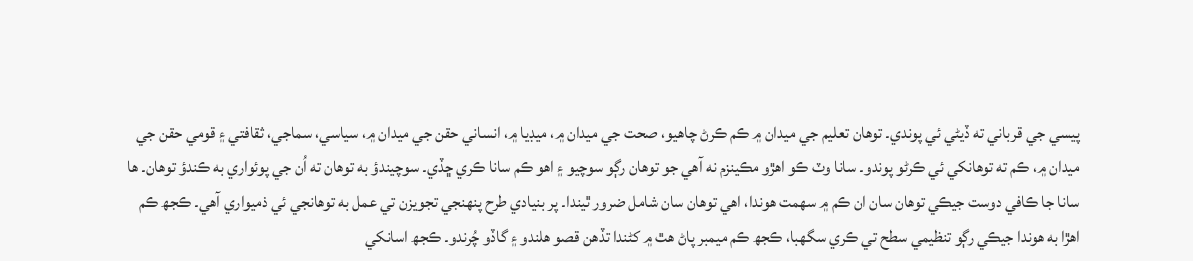پيسي جي قرباني ته ڏيڻي ئي پوندي۔ توهان تعليم جي ميدان ۾ ڪم ڪرڻ چاهيو، صحت جي ميدان ۾، ميڊيا ۾، انساني حقن جي ميدان ۾، سياسي، سماجي، ثقافتي ۽ قومي حقن جي ميدان ۾، ڪم ته توهانکي ئي ڪرڻو پوندو۔ سانا وٽ ڪو اهڙو مڪينزم نه آھي جو توهان رڳو سوچيو ۽ اهو ڪم سانا ڪري ڇڏي۔ سوچيندؤ به توهان ته اُن جي پوئواري به ڪندؤ توهان۔ ها سانا جا ڪافي دوست جيڪي توهان سان ان ڪم ۾ سهمت هوندا، اهي توهان سان شامل ضرور ٿيندا۔ پر بنيادي طرح پنهنجي تجويزن تي عمل به توهانجي ئي ذميواري آهي۔ ڪجھ ڪم اھڙا به هوندا جيڪي رڳو تنظيمي سطح تي ڪري سگهبا، ڪجھ ڪم ميمبر پاڻ هٿ ۾ کڻندا تڏهن قصو هلندو ۽ گاڏو چُرندو۔ ڪجھ اسانکي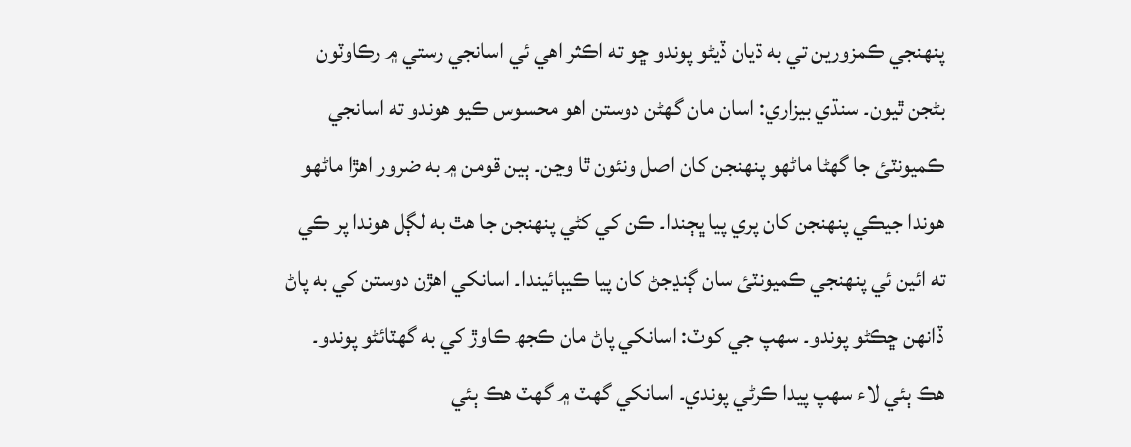پنهنجي ڪمزورين تي به ڌيان ڏيڻو پوندو ڇو ته اڪثر اهي ئي اسانجي رستي ۾ رڪاوٽون بڻجن ٿيون۔ سنڌي بيزاري: اسان مان گهڻن دوستن اهو محسوس ڪيو هوندو ته اسانجي ڪميونٽئ جا گهڻا ماڻهو پنهنجن کان اصل ونئون ٿا وڃن۔ ٻين قومن ۾ به ضرور اهڙا ماڻهو هوندا جيڪي پنهنجن کان پري پيا ڀڄندا۔ ڪن کي کڻي پنهنجن جا هٿ به لڳل هوندا پر ڪي ته ائين ئي پنهنجي ڪميونٽئ سان ڳنڍجڻ کان پيا ڪيٻائيندا۔ اسانکي اهڙن دوستن کي به پاڻ ڏانهن ڇڪڻو پوندو۔ سهپ جي کوٽ: اسانکي پاڻ مان ڪجھ ڪاوڙ کي به گهٽائڻو پوندو۔ هڪ ٻئي لاء سهپ پيدا ڪرڻي پوندي۔ اسانکي گهٽ ۾ گهٽ هڪ ٻئي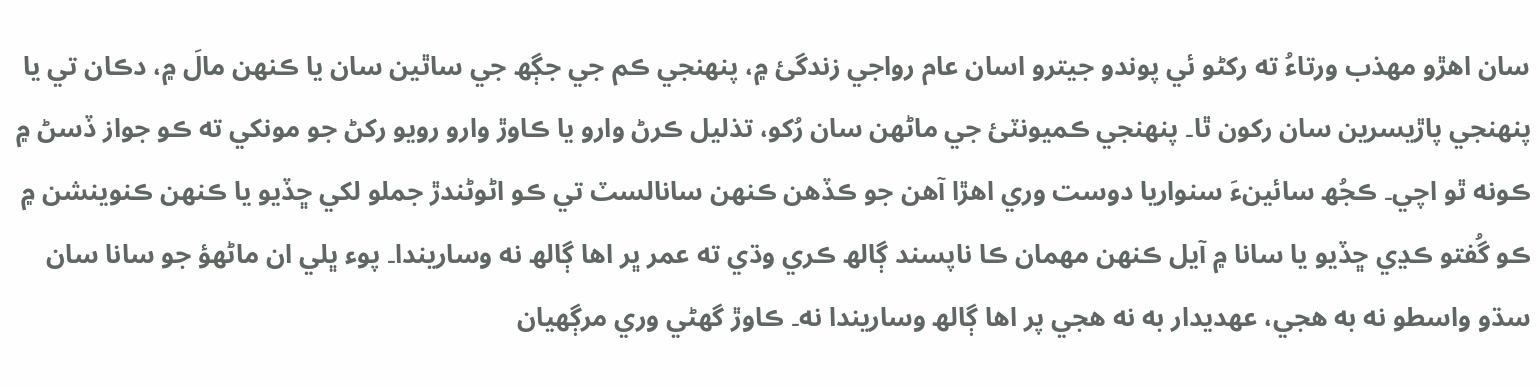سان اهڙو مهذب ورتاءُ ته رکڻو ئي پوندو جيترو اسان عام رواجي زندگئ ۾، پنهنجي ڪم جي جڳھ جي ساٿين سان يا ڪنهن مالَ ۾، دڪان تي يا پنهنجي پاڙيسرين سان رکون ٿا۔ پنهنجي ڪميونٽئ جي ماڻهن سان رُکو، تذليل ڪرڻ وارو يا ڪاوڙ وارو رويو رکڻ جو مونکي ته ڪو جواز ڏسڻ ۾ ڪونه ٿو اچي۔ ڪجُھ سائينءَ سنواريا دوست وري اهڙا آهن جو ڪڏهن ڪنهن سانالسٽ تي ڪو اڻوڻندڙ جملو لکي ڇڏيو يا ڪنهن ڪنوينشن ۾ ڪو گُفتو ڪڍي ڇڏيو يا سانا ۾ آيل ڪنهن مهمان ڪا ناپسند ڳالھ ڪري وڌي ته عمر ڀر اها ڳالھ نه وساريندا۔ پوء ڀلي ان ماڻهؤ جو سانا سان سڌو واسطو نه به هجي، عهديدار به نه هجي پر اها ڳالھ وساريندا نه۔ ڪاوڙ گهڻي وري مرڳهيان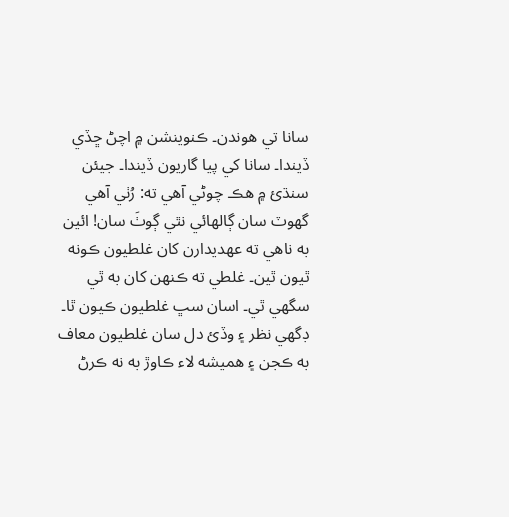سانا تي هوندن۔ ڪنوينشن ۾ اچڻ ڇڏي ڏيندا۔ سانا کي پيا گاريون ڏيندا۔ جيئن سنڌئ ۾ هڪ چوڻي آهي ته: رُٺي آهي گهوٽ سان ڳالهائي نٿي ڳوٺَ سان! ائين به ناهي ته عهديدارن کان غلطيون ڪونه ٿيون ٿين۔ غلطي ته ڪنهن کان به ٿي سگهي ٿي۔ اسان سڀ غلطيون ڪيون ٿا۔ ڊگهي نظر ۽ وڏئ دل سان غلطيون معاف به ڪجن ۽ هميشه لاء ڪاوڙ به نه ڪرڻ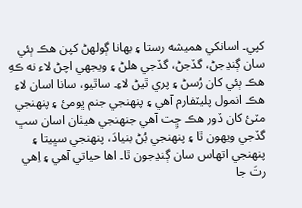کپي۔ اسانکي هميشه رستا ۽ بهانا ڳولهڻ کپن هڪ ٻئي سان ڳنڍجڻ، گڏجڻ، گڏجي هلڻ ۽ ويجهي اچڻ لاء نه ڪهِ هڪ ٻئي کان رُسڻ ۽ پري ٿيڻ لاءِ۔ ساٿيو، سانا اسان لاءِ هڪ انمول پليٽفارم آهي ۽ پنهنجي جنم ڀومئ ۽ پنهنجي مٽئ کان ڏور هڪ ڇِت آهي جنهنجي هيٺان اسان سڀ گڏجي ويهون ٿا ۽ پنهنجي بُڻ بنيادَ، پنهنجي سڀيتا ۽ پنهنجي اتهاس سان ڳنڍجون ٿا۔ اها حياتي آهي ۽ اِهي رتَ جا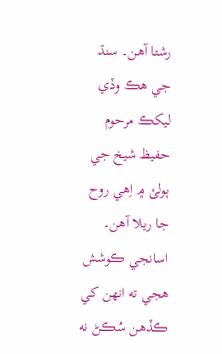رشتا آهن۔ سنڌ جي هڪ وڏي ليکڪ مرحوم حفيظ شيخ جي ٻولئ ۾ اِهي روح جا ريلا آهن۔ اسانجي ڪوشش هجي ته انهن کي ڪڏهن سُڪڻ نه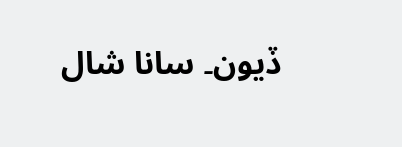ڏيون۔ سانا شال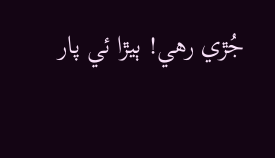جُڙي رهي! ٻيڙا ئي پار